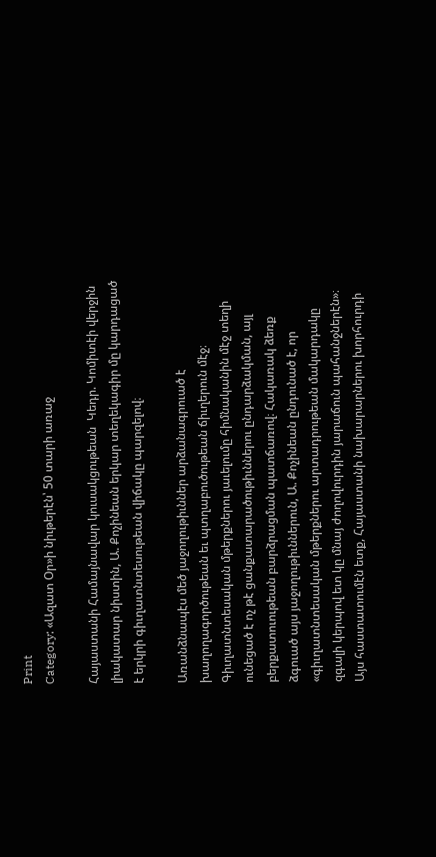Print
Category: «Ազատ Օր»ի նիւթերէն՝ 50 տարի առաջ

Հայաստանի Համայնավար կուսակցութեան  Կեդր. Կոմիտէի վերջին լիակատար նիստին, Ա. Քոչինեան երկար տեղեկագիր մը կարդացած է երկրի գիւղատնտեսութեան վիճակը պարզելով։

Առանձնապէս մեծ յաջողութիւններ արձանագրուած է խաղողագործութեան եւ պտղաբուծութեան ճիւղերուն մէջ։ Գիւղատնտեսական մթերքներու յաւելումը հիմնականին մէջ տեղի ունեցած է ոչ թէ ցանքատարածութիւններու ընդարձակման, այլ բերքատուութեան բարձրացման պատճառով։ Հակառակ ձեռք ձգուած այս յաջողութիւններուն, Ա. Քոչինեան ընդունած է, որ «գիւղատնտեսական մթերքներու արտադրութեան մակարդակը զգալի կերպով ետ կը մնայ ժողովուրդին յարաճուն պահանջներէն»։ Այս հաստատումէն ետք, Հայաստանի նախարարներու խորհուրդի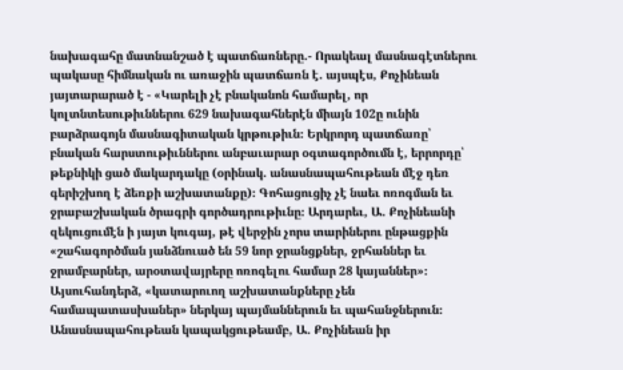նախագահը մատնանշած է պատճառները.- Որակեալ մասնագէտներու պակասը հիմնական ու առաջին պատճառն է. այսպէս, Քոչինեան յայտարարած է - «Կարելի չէ բնականոն համարել, որ կոլտնտեսութիւններու 629 նախագահներէն միայն 102ը ունին բարձրագոյն մասնագիտական կրթութիւն։ Երկրորդ պատճառը՝ բնական հարստութիւններու անբաւարար օգտագործումն է, երրորդը՝ թեքնիկի ցած մակարդակը (օրինակ. անասնապահութեան մէջ դեռ գերիշխող է ձեռքի աշխատանքը)։ Գոհացուցիչ չէ նաեւ ոռոգման եւ ջրաբաշխական ծրագրի գործադրութիւնը։ Արդարեւ, Ա. Քոչինեանի զեկուցումէն ի յայտ կուգայ, թէ վերջին չորս տարիներու ընթացքին «շահագործման յանձնուած են 59 նոր ջրանցքներ, ջրհաններ եւ ջրամբարներ, արօտավայրերը ոռոգելու համար 28 կայաններ»։ Այսուհանդերձ, «կատարուող աշխատանքները չեն համապատասխաներ» ներկայ պայմաններուն եւ պահանջներուն։ Անասնապահութեան կապակցութեամբ, Ա. Քոչինեան իր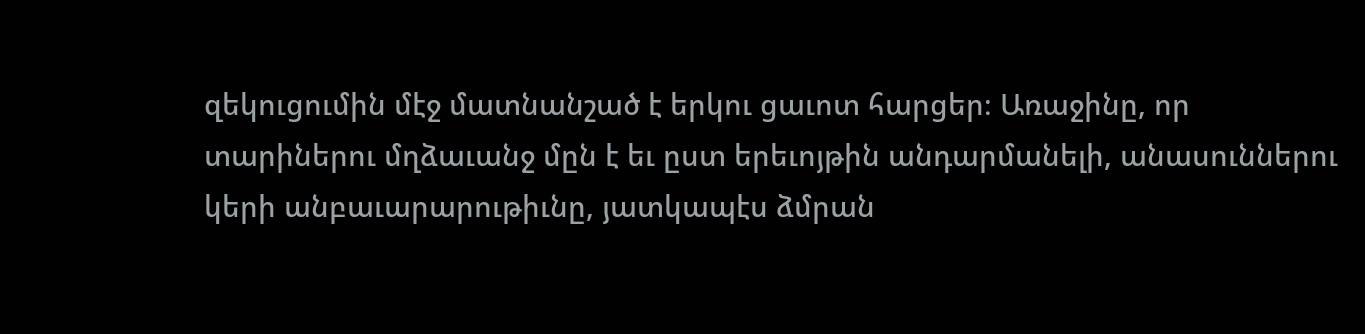զեկուցումին մէջ մատնանշած է երկու ցաւոտ հարցեր։ Առաջինը, որ տարիներու մղձաւանջ մըն է եւ ըստ երեւոյթին անդարմանելի, անասուններու կերի անբաւարարութիւնը, յատկապէս ձմրան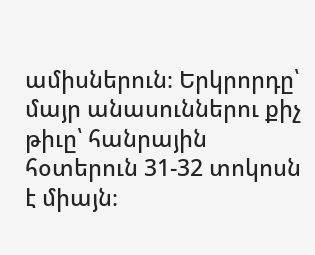ամիսներուն։ Երկրորդը՝ մայր անասուններու քիչ թիւը՝ հանրային հօտերուն 31-32 տոկոսն է միայն։